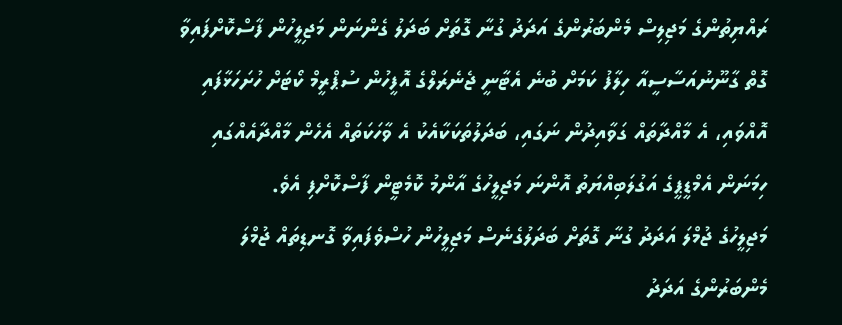ރައްޔިތުންގެ މަޖިލިސް މެންބަރުންގެ އަދަދު ގުނާ ގޮތަށް ބަދަލު ގެންނަން މަޖިލީހުން ފާސްކޮށްފައިވާ ގޮތް ގާނޫނުއަސާސީއާ ހިލާފު ކަމަށް ބުނެ އެޓާނީ ޖެނެރަލްގެ އޮފީހުން ސުޕްރީމް ކޯޓަށް ހުށަހަޅާފައި އޮއްވައި، އެ މާއްދާތައް ގަވާއިދުން ނަގައި، ބަދަލުތަކަކާއެކު އެ ވާހަކަތައް އެހެން މާއްދާއެއްގައި ހިމަނަން އެމްޑީޕީގެ އަގުލަބިއްޔަތު އޮންނަ މަޖިލީހުގެ އާންމު ކޮމެޓީން ފާސްކޮށްފި އެވެ.
މަޖިލީހުގެ ޖުމްލަ އަދަދު ގުނާ ގޮތަށް ބަދަލުގެނެސް މަޖިލީހުން ހުސްވެފައިވާ ގޮނޑިތައް ޖުމްލަ މެންބަރުންގެ އަދަދު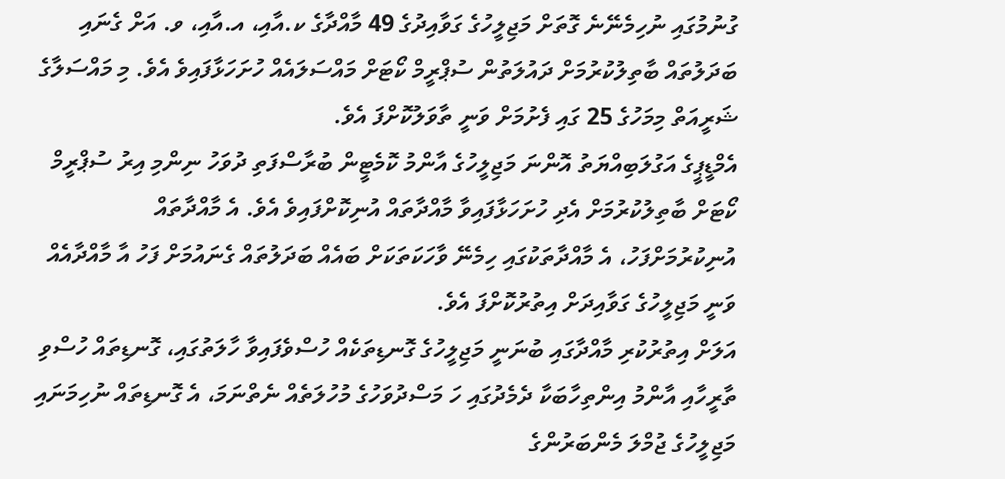ގުނުމުގައި ނުހިމެނޭނެ ގޮތަށް މަޖިލީހުގެ ގަވާއިދުގެ 49 މާއްދާގެ ކ.އާއި، އ.އާއި، ވ. އަށް ގެނައި ބަދަލުތައް ބާތިލުކުރުމަށް ދައުލަތުން ސުޕްރީމް ކޯޓަށް މައްސަލައެއް ހުށަހަޅާފައިވެ އެވެ. މި މައްސަލާގެ ޝަރީއަތް މިމަހުގެ 25 ގައި ފެށުމަށް ވަނީ ތާވަލުކޮށްފަ އެވެ.
އެމްޑީޕީގެ އަގުލަބިއްޔަތު އޮންނަ މަޖިލީހުގެ އާންމު ކޮމެޓީން ބުރާސްފަތި ދުވަހު ނިންމި އިރު ސުޕްރީމް ކޯޓަށް ބާތިލުކުރުމަށް އެދި ހުށަހަޅާފައިވާ މާއްދާތައް އުނިކޮށްފައިވެ އެވެ. އެ މާއްދާތައް އުނިކުރުމަށްފަހު، އެ މާއްދާތަކުގައި ހިމެނޭ ވާހަކަތަކަށް ބައެއް ބަދަލުތައް ގެނައުމަށް ފަހު އާ މާއްދާއެއް ވަނީ މަޖިލީހުގެ ގަވާއިދަށް އިތުރުކޮށްފަ އެވެ.
އަލަށް އިތުރުކުރި މާއްދާގައި ބުނަނީ މަޖިލީހުގެ ގޮނޑިތަކެއް ހުސްވެފައިވާ ހާލަތުގައި، ގޮނޑިތައް ހުސްވި ތާރީހާއި އާންމު އިންތިހާބަކާ ދެމެދުގައި ހަ މަސްދުވަހުގެ މުހުލަތެއް ނެތްނަމަ، އެ ގޮނޑިތައް ނުހިމަނައި މަޖިލީހުގެ ޖުމްލަ މެންބަރުންގެ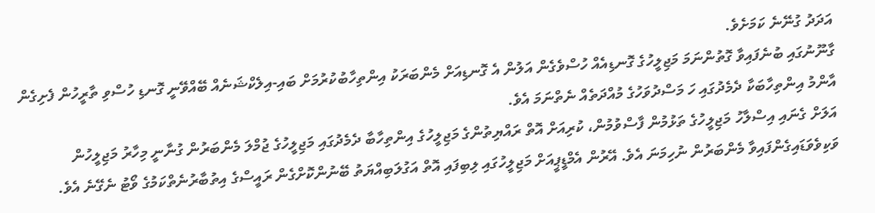އަދަދު ގުނޭނެ ކަމަށެވެ.
ގާނޫނުގައި ބުނެފައިވާ ގޮތުންނަމަ މަޖިލީހުގެ ގޮނޑިއެއް ހުސްވެގެން އަލުން އެ ގޮނޑިއަށް މެންބަރަކު އިންތިހާބުކުރުމަށް ބައި-އިލެކްޝަނެއް ބޭއްވޭނީ ގޮނޑި ހުސްވި ތާރީހުން ފެށިގެން އާންމު އިންތިހާބަކާ ދެމެދުގައި ހަ މަސްދުވަހުގެ މުއްދަތެއް ނެތްނަމަ އެވެ.
އަލަށް ގެނައި އިސްލާހު މަޖިލީހުގެ ތަޅުމުން ފާސްވުމުން، ކުރިއަށް އޮތް ރައްޔިތުންގެ މަޖިލީހުގެ އިންތިހާބާ ދެމެދުގައި މަޖިލީހުގެ ޖުމްލަ މެންބަރުން ގުނާނީ މިހާރު މަޖިލީހުން ވަކިވެވަޑައިގެންފައިވާ މެންބަރުން ނުހިމަނަ އެވެ. އޭރުން އެމްޑީޕީއަށް މަޖިލީހުގައި ލިބިފައި އޮތް އަގުލަބިއްޔަތު ބޭނުންކޮށްގެން ރައީސްގެ އިތުބާރުނެތްކަމުގެ ވޯޓު ނެގޭނެ އެވެ.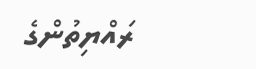ރައްޔިތުންގެ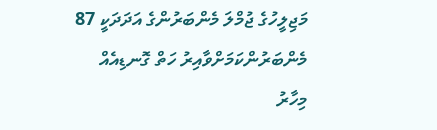މަޖިލީހުގެ ޖުމްލަ މެންބަރުންގެ އަދަދަކީ 87 މެންބަރުންކަމަށްވާއިރު ހަތް ގޮނޑިއެއް މިހާރު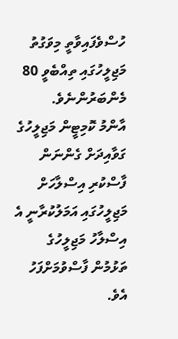ހުސްވެފައިވާތީ މިވަގުތު މަޖިލީހުގައި ތިއްބެވީ 80 މެންބަރުންނެވެ.
އާންމު ކޮމިޓީން މަޖިލީހުގެ ގަވާއިދަށް ގެންނަން ފާސްކުރި އިސްލާހަށް މަޖިލީހުގައި އަމަލުކުރާނީ އެ އިސްލާހު މަޖިލީހުގެ ތަޅުމުން ފާސްވުމަށްފަހު އެވެ.